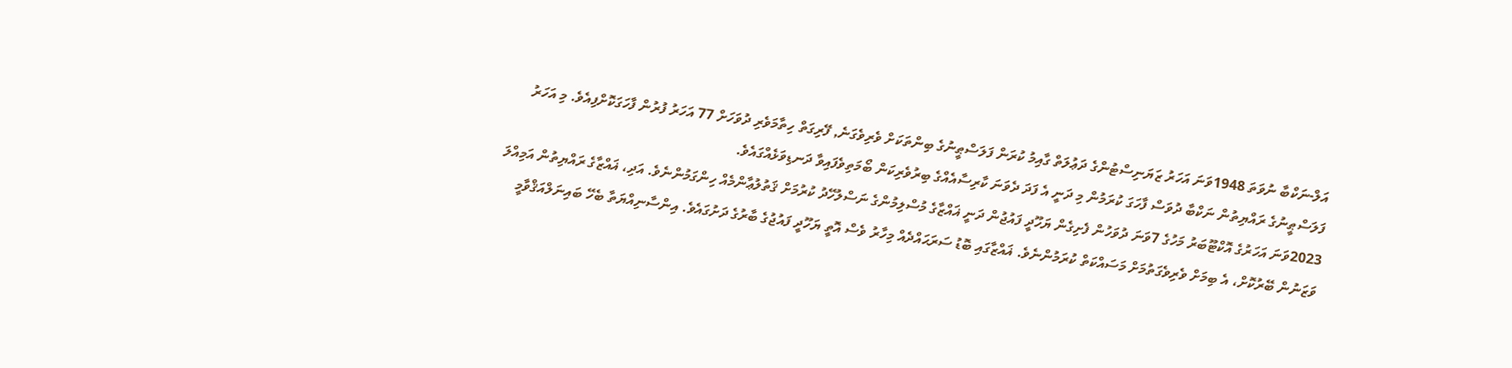އަލް-ނަކްބާ ނުވަތަ 1948ވަނަ އަހަރު ޒަޔަނިސްޓުންގެ ދަޢުލަތް ގާއިމު ކުރަން ފަލަސްޠީނުގެ ބިންތަކަށް ވެރިވެގަނެ, ފޭރިގަތް ހިތާމަވެރި ދުވަހަށް 77 އަހަރު ފުރުން ފާހަގަކޮށްފިއެވެ. މި އަހަރު ފަލަސްޠީނުގެ ރައްޔިތުން ނަކްބާ ދުވަސް ފާހަގަ ކުރަމުން މި ދަނީ އެ ފަދަ ދެވަނަ ކާރިސާއެއްގެ ބިރުވެރިކަން ބޯމަތިވެފައިވާ ދަނޑިވަޅެއްގައެވެ.
2023ވަނަ އަހަރުގެ އޮކްޓޫބަރު މަހުގެ 7ވަނަ ދުވަހުން ފެށިގެން ޔަހޫދީ ފައުޖުން ދަނީ ޣައްޒާގެ މުސްލިމުންގެ ނަސްލުހޭދު ކުރުމަށް ޤަތުލުޢާންމެއް ހިންގަމުންނެވެ. އަދި، ޣައްޒާގެ ރައްޔިތުން އަމިއްލަ ވަޒަނުން ބޭރުކޮށް، އެ ބިމަށް ވެރިވެގަތުމަށް މަސައްކަތް ކުރަމުންނެވެ. ޣައްޒާގައި ބޮޑު ސަރަޙައްދެއް މިހާރު ވެސް އޮތީ ޔަހޫދީ ފައުޖުގެ ބާރުގެ ދަށުގައެވެ. އިންސާނިއްޔަތާ ބެހޭ ބައިނަލްއަޤްވާމީ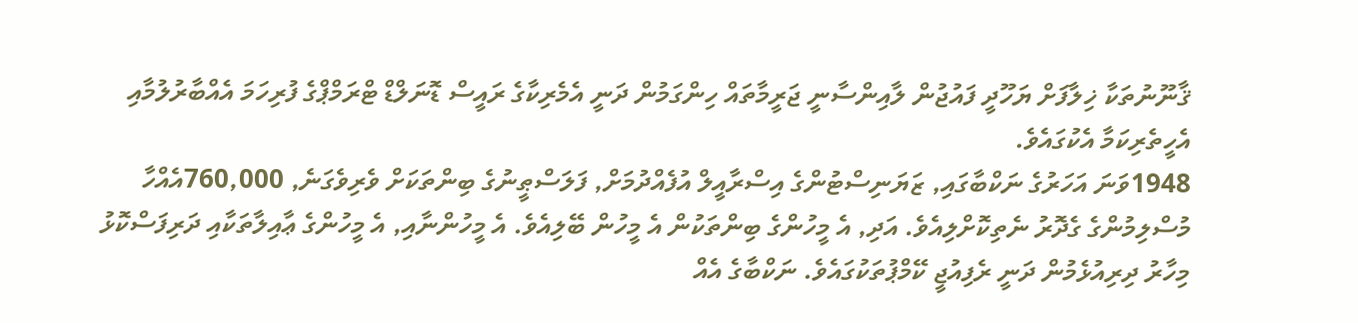ޤާނޫނުތަކާ ޚިލާފަށް ޔަހޫދީ ފައުޖުން ލާއިންސާނީ ޖަރީމާތައް ހިންގަމުން ދަނީ އެމެރިކާގެ ރައީސް ޑޮނަލްޑް ޓްރަމްޕްގެ ފުރިހަމަ އެއްބާރުލުމާއި އެހީތެރިކަމާ އެކުގައެވެ.
1948ވަނަ އަހަރުގެ ނަކްބާގައި, ޒަޔަނިސްޓުންގެ އިސްރާއީލް އުފެއްދުމަށް, ފަލަސްޠީނުގެ ބިންތަކަށް ވެރިވެގަނެ, 760,000އެއްހާ މުސްލިމުންގެ ގެދޮރު ނެތިކޮށްލިއެވެ. އަދި, އެ މީހުންގެ ބިންތަކުން އެ މީހުން ބޭލިއެވެ. އެ މީހުންނާއި, އެ މީހުންގެ ޢާއިލާތަކާއި ދަރިފަސްކޮޅު މިހާރު ދިރިއުޅެމުން ދަނީ ރެފިއުޖީ ކޭމްޕުތަކުގައެވެ. ނަކްބާގެ އެއް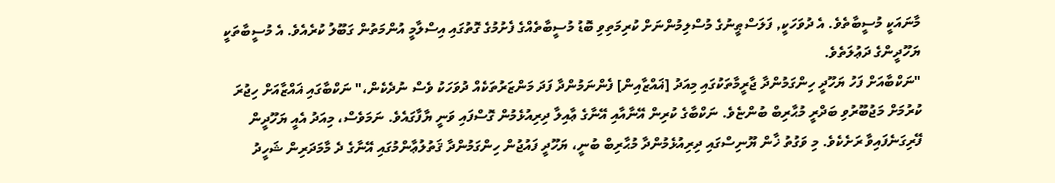މާނައަކީ މުސީބާތެވެ. އެ ދުވަހަކީ, ފަލަސްޠީނުގެ މުސްލިމުންނަށް ކުރިމަތިވި ބޮޑު މުސީބާތެއްގެ ފެށުމުގެ ގޮތުގައި އިސްލާމީ އުންމަތުން ގަބޫލު ކުރެއެވެ. އެ މުސީބާތަކީ ޔަހޫދީންގެ ދަޢުލަތެވެ.
"ނަކްބާއަށް ފަހު ޔަހޫދީ ހިންގަމުންދާ ޖާރީމާތަކުގައި މިއަދު [ޣައްޒާއިން] ފެންނަމުންދާ ފަދަ މަންޒަރުތަކެއް ދުވަހަކު ވެސް ނުދެކެން،" ނަކްބާގައި ޣައްޒާއަށް ހިޖުރަ ކުރުމަށް މަޖުބޫރުވި ބަދްރީ މުޙާރިބް ބުންޏެވެ. ނަކްބާގެ ކުރިން އޭނާއާއި އޭނާގެ ޢާއިލާ ދިރިއުޅެމުން ގޮސްފައި ވަނީ ޔާފާގައެވެ. ނަމަވެސް، މިއަދު އެއީ ޔަހޫދީން ފޭރިގަނެފައިވާ ރަށެކެވެ. މި ވަގުތު ޚާން ޔޫނިސްގައި ދިރިއުޅެމުންދާ މުޙާރިބް ބުނީ، ޔަހޫދީ ފައުޖުން ހިންގަމުންދާ ޤަތުލުޢާންމުގައި އޭނާގެ ދެ މާމަދަރިން ޝަހީދު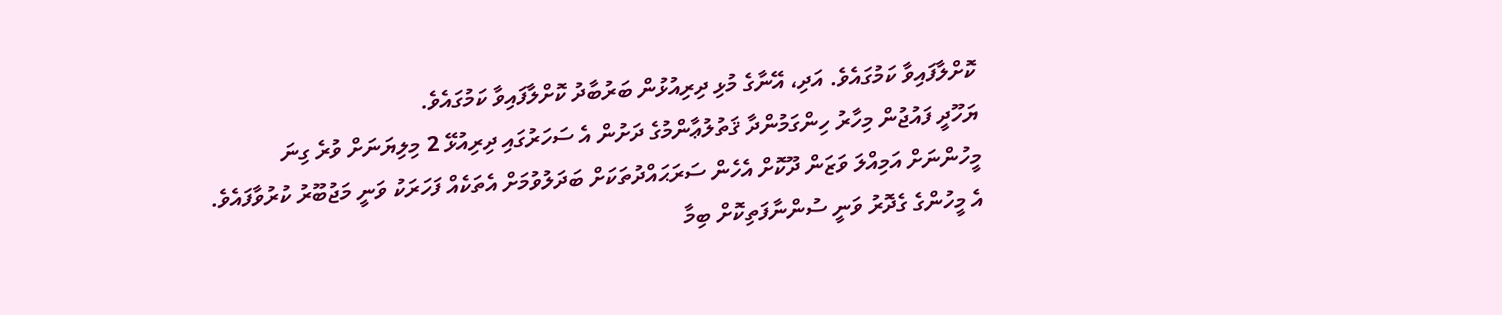ކޮށްލާފައިވާ ކަމުގައެވެ. އަދި، އޭނާގެ މުޅި ދިރިއުޅުން ބަރުބާދު ކޮށްލާފައިވާ ކަމުގައެވެ.
ޔަހޫދީ ފައުޖުން މިހާރު ހިންގަމުންދާ ޤަތުލުޢާންމުގެ ދަށުން އެ ސަހަރުގައި ދިރިއުޅޭ 2 މިލިޔަނަށް ވުރެ ގިނަ މީހުންނަށް އަމިއްލަ ވަޒަން ދޫކޮށް އެހެން ސަރަޙައްދުތަކަށް ބަދަލުވުމަށް އެތަކެއް ފަހަރަކު ވަނީ މަޖުބޫރު ކުރުވާފައެވެ. އެ މީހުންގެ ގެދޮރު ވަނީ ސުންނާފަތިކޮށް ބިމާ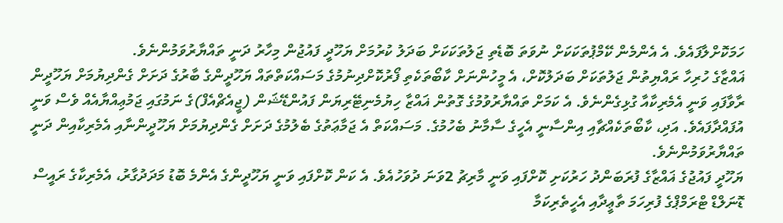ހަމަކޮށްލާފައެވެ. އެ އެންމެން ކޭމްޕުތަކަކަށް ނުވަތަ ބޮޑެތި ޖަލުތަކަކަށް ބަދަލު ކުރުމަށް ޔަހޫދީ ފައުޖުން މިހާރު ދަނީ ތައްޔާރުވަމުންނެވެ.
ޣައްޒާގެ ހުރިހާ ރައްޔިތުން ޖަލުތަކަށް ބަދަލުކޮށް، އެ މީހުންނަށް ކާބޯތަކެތި ފޯރުކޮށްދިނުމުގެ މަސައްކަތްތައް ޔަހޫދީންގެ ބާރުގެ ދަށަށް ގެންދިޔުމަށް ޔަހޫދީން ރާވާފައި ވަނީ އެމެރިކާއާ ގުޅިގެންނެވެ. އެ ކަމަށް ތައްޔާރުވުމުގެ ގޮތުން ޣައްޒާ ހިޔުމެނިޓޭރިޔަން ފައުންޑޭޝަން (ޖީއެޗްއެފް)ގެ ނަމުގައި ޖަމުޢިއްޔާއެއް ވެސް ވަނީ އުފައްދާފައެވެ. އަދި، ކާބޯތަކެއްޗާއި އިންސާނީ އެހީގެ ސާމާނު ބެހުމުގެ. މަސައްކަތް އެ ޖަމާޢަތުގެ ބެލުމުގެ ދަށަށް ގެންދިޔުމަށް ޔަހޫދީންނާއި އެމެރިކާއިން ދަނީ ތައްޔާރުވަމުންނެވެ.
ޔަހޫދީ ފައުޖުގެ ޣައްޒާގެ ފުރަބަންދު ހަރުކަށި ކޮށްފައި ވަނީ މާރިޗު 2ވަނަ ދުވަހުއެވެ. އެ ކަން ކޮށްފައި ވަނީ ޔަހޫދީންގެ އެންމެ ބޮޑު މަދަދުގާރު، އެމެރިކާގެ ރައީސް ޑޮނަލްޑް ޓްރަމްޕްގެ ފުރިހަމަ ތާޢީދާއި އެހީތެރިކަމާ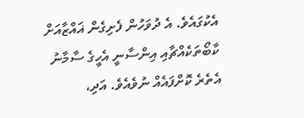އެކުގައެވެ. އެ ދުވަހުން ފެށިގެން ޣައްޒާއަށް ކާބޯތަކެއްޗާއި އިންސާނީ އެހީގެ ސާމާނު އެތެރެ ކޮށްފައެއް ނުވެއެވެ. އަދި،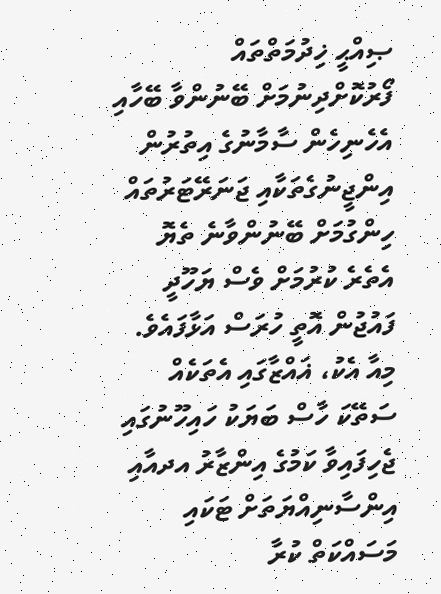ޞިއްޙީ ޚިދުމަތްތައް ފޯރުކޮށްދިނުމަށް ބޭނުންވާ ބޭހާއި އެހެނިހެން ސާމާނުގެ އިތުރުން އިންޖީނުގެތަކާއި ޖަނަރޭޓަރުތައް ހިންގުމަށް ބޭނުންވާނެ ތެޔޮ އެތެރެ ކުރުމަށް ވެސް ޔަހޫދީ ފައުޖުން އޮތީ ހުރަސް އަޅާފައެވެ. މިއާ އެކު، ޣައްޒާގައި އެތަކެއް ސަތޭކަ ހާސް ބަޔަކު ހައިހޫނުގައި ޖެހިފައިވާ ކަމުގެ އިންޒާރު އދއާއި އިންސާނިއްޔަތަށް ޓަކައި މަސައްކަތް ކުރާ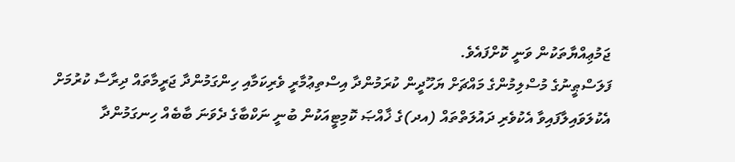ޖަމުޢިއްޔާތަކުން ވަނީ ކޮށްފައެވެ.
ފަލަސްޠީނުގެ މުސްލިމުންގެ މައްޗަށް ޔަހޫދީން ކުރަމުންދާ އިސްތިޢުމާރީ ވެރިކަމާއި ހިންގަމުންދާ ޖަރީމާތައް ދިރާސާ ކުރުމަށް އެކުލަވައިލާފައިވާ އެކުވެރި ދައުލަތްތައް (އދ)ގެ ޚާއްޞަ ކޮމިޓީއަކުން ބުނީ ނަކްބާގެ ދެވަނަ ބާބެއް ހިނގަމުންދާ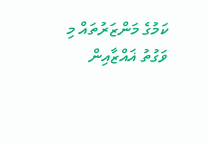ކަމުގެ މަންޒަރުތައް މި ވަގުތު ޣައްޒާއިން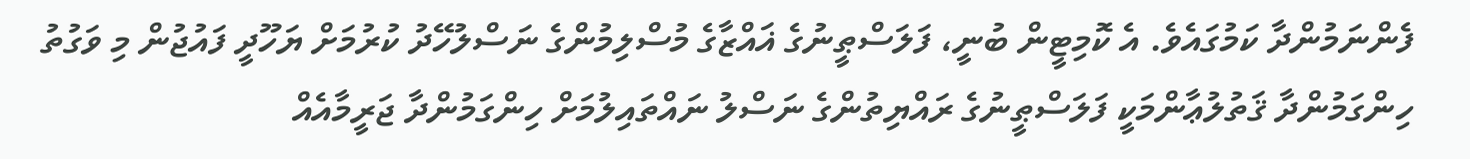ފެންނަމުންދާ ކަމުގައެވެ. އެ ކޮމިޓީން ބުނީ، ފަލަސްޠީނުގެ ޣައްޒާގެ މުސްލިމުންގެ ނަސްލުހޭދު ކުރުމަށް ޔަހޫދީ ފައުޖުން މި ވަގުތު ހިންގަމުންދާ ޤަތުލުޢާންމަކީ ފަލަސްޠީނުގެ ރައްޔިތުންގެ ނަސްލު ނައްތައިލުމަށް ހިންގަމުންދާ ޖަރީމާއެއް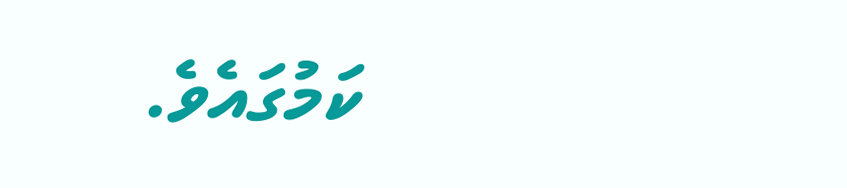ކަމުގައެވެ.